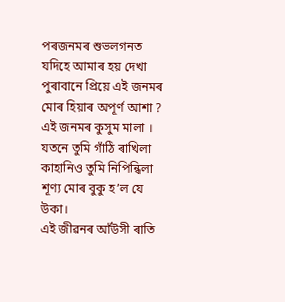পৰজনমৰ শুভলগনত
যদিহে আমাৰ হয় দেখা
পুৰাবানে প্রিয়ে এই জনমৰ
মোৰ হিয়াৰ অপূৰ্ণ আশা ?
এই জনমৰ কুসুম মালা ।
যতনে তুমি গাঁঠি ৰাখিলা
কাহানিও তুমি নিপিন্ধিলা
শূণ্য মোৰ বুকু হ’ল যে উকা।
এই জীৱনৰ আঁউসী ৰাতি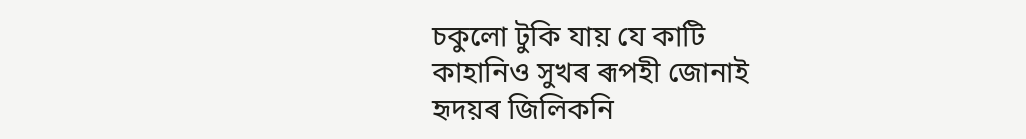চকুলো টুকি যায় যে কাটি
কাহানিও সুখৰ ৰূপহী জোনাই
হৃদয়ৰ জিলিকনি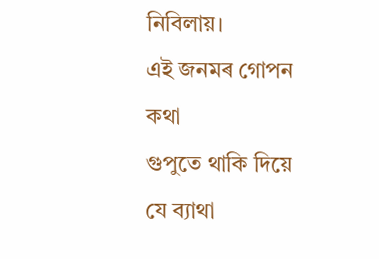নিবিলায়।
এই জনমৰ গোপন কথা
গুপুতে থাকি দিয়ে যে ব্যাথা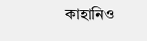কাহানিও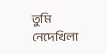তুমি নেদেখিলা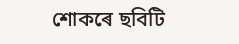শোকৰে ছবিটি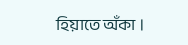হিয়াতে অঁকা ।